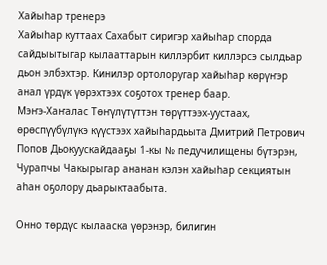Хайыһар тренерэ
Хайыһар куттаах Сахабыт сиригэр хайыһар спорда сайдыытыгар кылааттарын киллэрбит киллэрсэ сылдьар дьон элбэхтэр. Кинилэр ортолоругар хайыһар көрүҥэр анал үрдүк үөрэхтээх соҕотох тренер баар.
Мэҥэ-Хаҥалас Төҥүлүтүттэн төрүттээх-уустаах, өрөспүүбүлүкэ күүстээх хайыһардьыта Дмитрий Петрович Попов Дьокуускайдааҕы 1-кы № педучилищены бүтэрэн, Чурапчы Чакырыгар ананан кэлэн хайыһар секциятын аһан оҕолору дьарыктаабыта.

Онно төрдүс кылааска үөрэнэр, билигин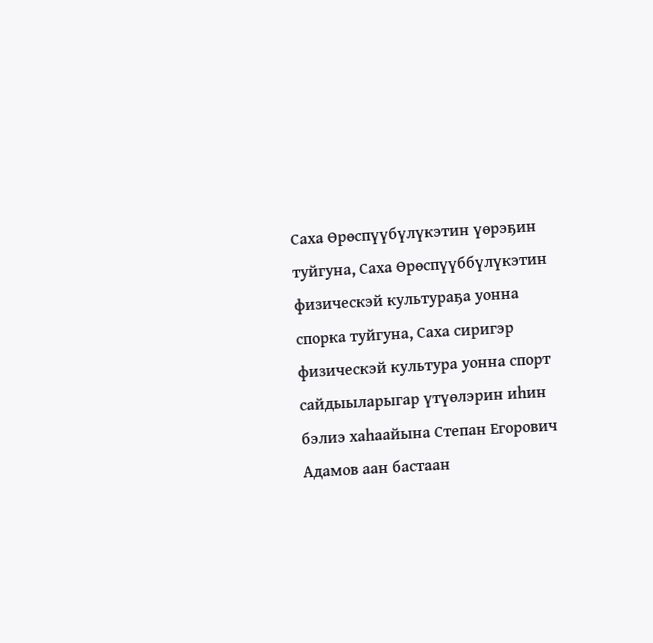Саха Өрөспүүбүлүкэтин үөрэҕин туйгуна, Саха Өрөспүүббүлүкэтин физическэй культураҕа уонна спорка туйгуна, Саха сиригэр физическэй культура уонна спорт сайдыыларыгар үтүөлэрин иһин бэлиэ хаһаайына Степан Егорович Адамов аан бастаан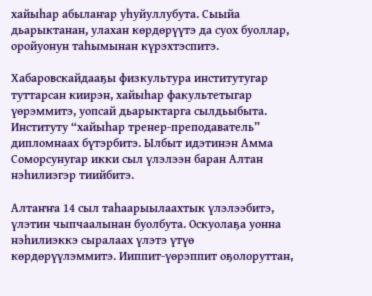хайыһар абылаҥар уһуйуллубута. Сыыйа дьарыктанан, улахан көрдөрүүтэ да суох буоллар, оройуонун таһымынан күрэхтэспитэ.

Хабаровскайдааҕы физкультура институтугар туттарсан киирэн, хайыһар факультетыгар үөрэммитэ, уопсай дьарыктарга сылдьыбыта. Институту “хайыһар тренер-преподаватель” дипломнаах бүтэрбитэ. Ылбыт идэтинэн Амма Соморсунугар икки сыл үлэлээн баран Алтан нэһилиэгэр тиийбитэ.

Алтаҥҥа 14 сыл таһаарыылаахтык үлэлээбитэ, үлэтин чыпчаалынан буолбута. Оскуолаҕа уонна нэһилиэккэ сыралаах үлэтэ үтүө көрдөрүүлэммитэ. Ииппит-үөрэппит оҕолоруттан,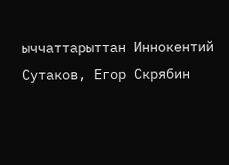ыччаттарыттан Иннокентий Сутаков, Егор Скрябин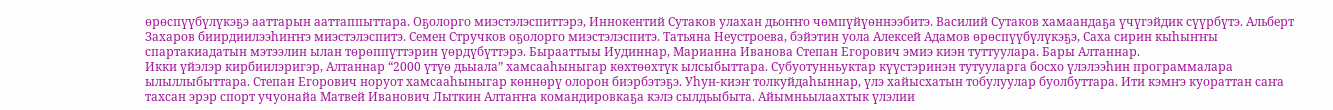өрөспүүбүлүкэҕэ ааттарын ааттаппыттара. Оҕолорго миэстэлэспиттэрэ, Иннокентий Сутаков улахан дьоҥҥо чөмпүйүөннээбитэ. Василий Сутаков хамаандаҕа үчүгэйдик сүүрбүтэ. Альберт Захаров биирдиилээһиҥҥэ миэстэлэспитэ. Семен Стручков оҕолорго миэстэлэспитэ. Татьяна Неустроева, бэйэтин уола Алексей Адамов өрөспүүбүлүкэҕэ, Саха сирин кыһыҥҥы спартакиадатын мэтээлин ылан төрөппүттэрин үөрдүбүттэрэ. Бырааттыы Иудиннар, Марианна Иванова Степан Егорович эмиэ киэн туттуулара. Бары Алтаннар.
Икки үйэлэр кирбиилэригэр, Алтаннар “2000 үтүө дьыала” хамсааһыныгар көхтөөхтүк ылсыбыттара. Субуотунньуктар күүстэринэн тутууларга босхо үлэлээһин программалара ылыллыбыттара. Степан Егорович норуот хамсааһыныгар көннөрү олорон биэрбэтэҕэ. Уһун-киэҥ толкуйдаһыннар, үлэ хайысхатын тобулуулар буолбуттара. Ити кэмҥэ куораттан саҥа тахсан эрэр спорт учуонайа Матвей Иванович Лыткин Алтаҥҥа командировкаҕа кэлэ сылдьыбыта. Айымньылаахтык үлэлии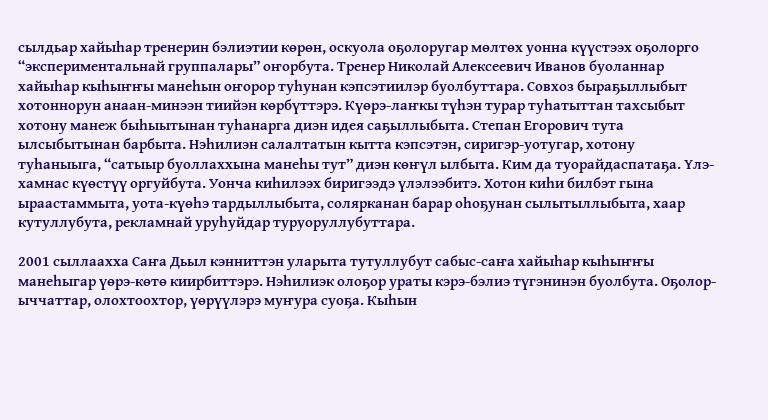сылдьар хайыһар тренерин бэлиэтии көрөн, оскуола оҕолоругар мөлтөх уонна күүстээх оҕолорго “экспериментальнай группалары” оҥорбута. Тренер Николай Алексеевич Иванов буоланнар хайыһар кыһыҥҥы манеһын оҥорор туһунан кэпсэтиилэр буолбуттара. Совхоз быраҕыллыбыт хотоннорун анаан-минээн тиийэн көрбүттэрэ. Күөрэ-лаҥкы түһэн турар туһатыттан тахсыбыт хотону манеж быһыытынан туһанарга диэн идея саҕыллыбыта. Степан Егорович тута ылсыбытынан барбыта. Нэһилиэн салалтатын кытта кэпсэтэн, сиригэр-уотугар, хотону туһаныыга, “сатыыр буоллаххына манеһы тут” диэн көҥүл ылбыта. Ким да туорайдаспатаҕа. Үлэ-хамнас күөстүү оргуйбута. Уонча киһилээх биригээдэ үлэлээбитэ. Хотон киһи билбэт гына ыраастаммыта, уота-күөһэ тардыллыбыта, солярканан барар оһоҕунан сылытыллыбыта, хаар кутуллубута, рекламнай уруһуйдар туруоруллубуттара.

2001 сыллаахха Саҥа Дьыл кэнниттэн уларыта тутуллубут сабыс-саҥа хайыһар кыһыҥҥы манеһыгар үөрэ-көтө киирбиттэрэ. Нэһилиэк олоҕор ураты кэрэ-бэлиэ түгэнинэн буолбута. Оҕолор-ыччаттар, олохтоохтор, үөрүүлэрэ муҥура суоҕа. Кыһын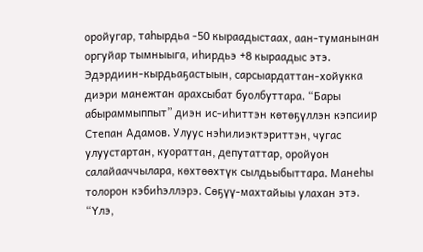оройугар, таһырдьа -50 кыраадыстаах, аан-туманынан оргуйар тымныыга, иһирдьэ +8 кыраадыс этэ. Эдэрдиин-кырдьаҕастыын, сарсыардаттан-хойукка диэри манежтан арахсыбат буолбуттара. “Бары абыраммыппыт” диэн ис-иһиттэн көтөҕүллэн кэпсиир Степан Адамов. Улуус нэһилиэктэриттэн, чугас улуустартан, куораттан, депутаттар, оройуон салайааччылара, көхтөөхтүк сылдьыбыттара. Манеһы толорон кэбиһэллэрэ. Сөҕүү-махтайыы улахан этэ. “Үлэ,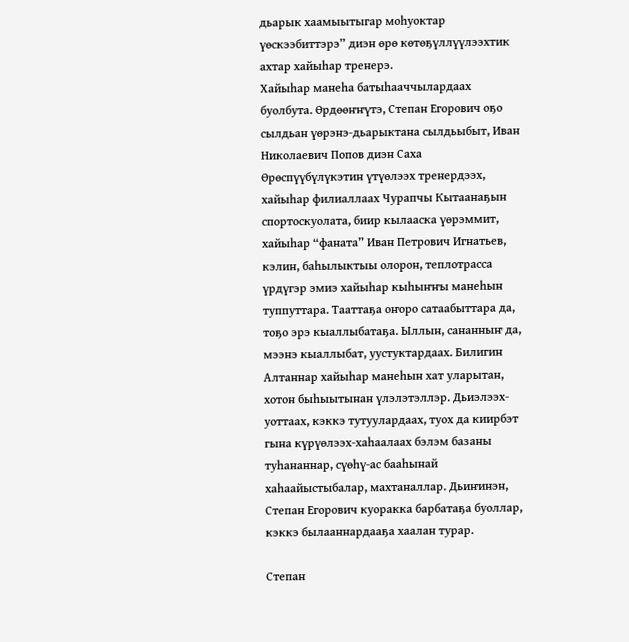дьарык хаамыытыгар моһуоктар үөскээбиттэрэ” диэн өрө көтөҕүллүүлээхтик ахтар хайыһар тренерэ.
Хайыһар манеһа батыһааччылардаах буолбута. Өрдөөҥҥүтэ, Степан Егорович оҕо сылдьан үөрэнэ-дьарыктана сылдьыбыт, Иван Николаевич Попов диэн Саха Өрөспүүбүлүкэтин үтүөлээх тренердээх, хайыһар филиаллаах Чурапчы Кытаанаҕын спортоскуолата, биир кылааска үөрэммит, хайыһар “фаната” Иван Петрович Игнатьев, кэлин, баһылыктыы олорон, теплотрасса үрдүгэр эмиэ хайыһар кыһыҥҥы манеһын туппуттара. Тааттаҕа оҥоро сатаабыттара да, тоҕо эрэ кыаллыбатаҕа. Ыллын, сананныҥ да, мээнэ кыаллыбат, уустуктардаах. Билигин Алтаннар хайыһар манеһын хат уларытан, хотон быһыытынан үлэлэтэллэр. Дьиэлээх-уоттаах, кэккэ тутуулардаах, туох да киирбэт гына күрүөлээх-хаһаалаах бэлэм базаны туһананнар, сүөһү-ас бааһынай хаһаайыстыбалар, махтаналлар. Дьиҥинэн, Степан Егорович куоракка барбатаҕа буоллар, кэккэ былааннардааҕа хаалан турар.

Степан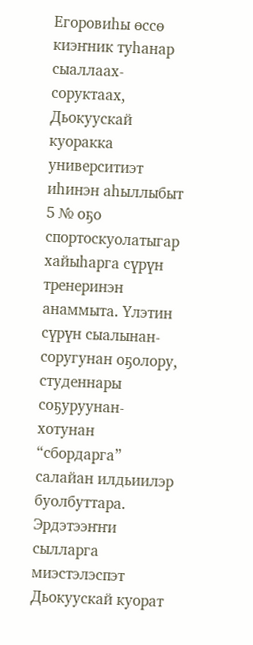Егоровиһы өссө киэҥник туһанар сыаллаах-соруктаах, Дьокуускай куоракка университиэт иһинэн аһыллыбыт 5 № оҕо спортоскуолатыгар хайыһарга сүрүн тренеринэн анаммыта. Үлэтин сүрүн сыалынан-соругунан оҕолору, студеннары соҕуруунан-хотунан “сбордарга” салайан илдьиилэр буолбуттара. Эрдэтээҥҥи сылларга миэстэлэспэт Дьокуускай куорат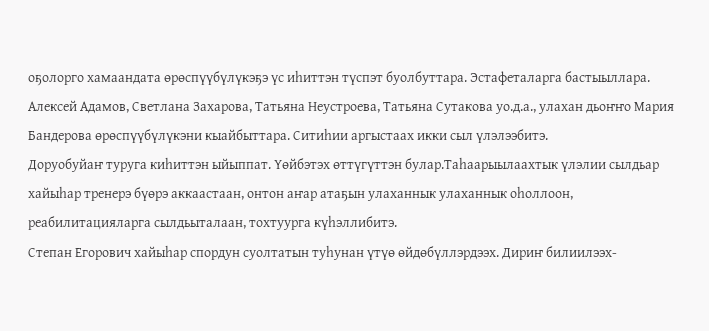оҕолорго хамаандата өрөспүүбүлүкэҕэ үс иһиттэн түспэт буолбуттара. Эстафеталарга бастыыллара. Алексей Адамов, Светлана Захарова, Татьяна Неустроева, Татьяна Сутакова уо.д.а., улахан дьоҥҥо Мария Бандерова өрөспүүбүлүкэни кыайбыттара. Ситиһии аргыстаах икки сыл үлэлээбитэ.
Доруобуйаҥ туруга киһиттэн ыйыппат. Үөйбэтэх өттүгүттэн булар.Таһаарыылаахтык үлэлии сылдьар хайыһар тренерэ бүөрэ аккаастаан, онтон аҥар атаҕын улаханнык улаханнык оһоллоон, реабилитацияларга сылдьыталаан, тохтуурга күһэллибитэ.
Степан Егорович хайыһар спордун суолтатын туһунан үтүө өйдөбүллэрдээх. Дириҥ билиилээх-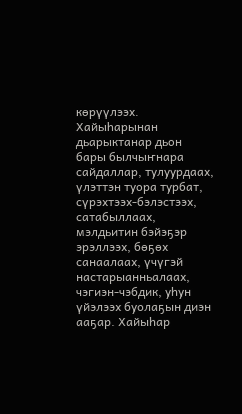көрүүлээх. Хайыһарынан дьарыктанар дьон бары былчыҥнара сайдаллар, тулуурдаах, үлэттэн туора турбат, сүрэхтээх-бэлэстээх, сатабыллаах, мэлдьитин бэйэҕэр эрэллээх, бөҕөх санаалаах, үчүгэй настарыанньалаах, чэгиэн-чэбдик, уһун үйэлээх буолаҕын диэн ааҕар. Хайыһар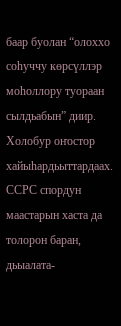баар буолан “олоххо соһуччу көрсүллэр моһоллору туораан сылдьабын” диир.
Холобур оҥостор хайыһардьыттардаах. ССРС спордун маастарын хаста да толорон баран, дьыалата-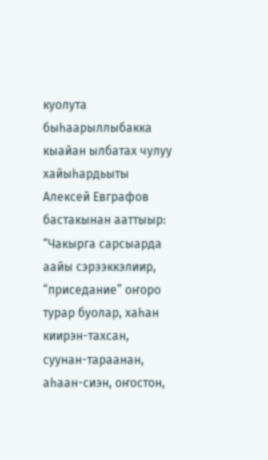куолута быһаарыллыбакка кыайан ылбатах чулуу хайыһардьыты Алексей Евграфов бастакынан ааттыыр: “Чакырга сарсыарда аайы сэрээккэлиир, “приседание” оҥоро турар буолар, хаһан киирэн-тахсан, суунан-тараанан, аһаан-сиэн, оҥостон,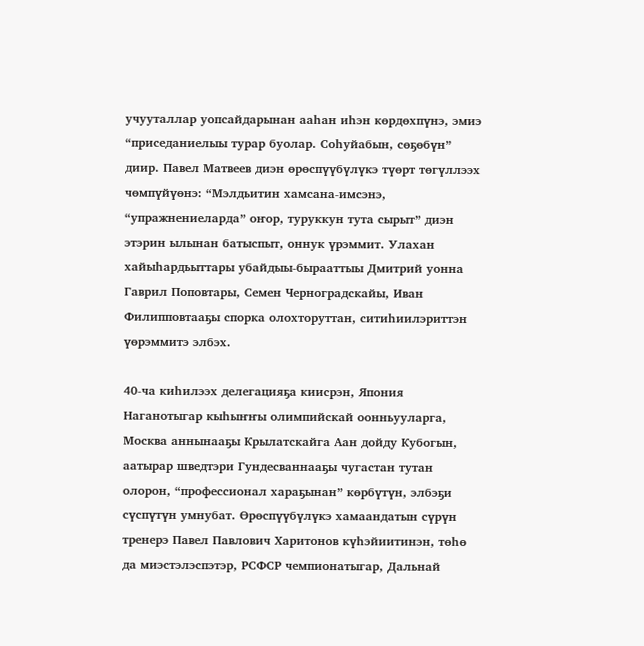учууталлар уопсайдарынан ааһан иһэн көрдөхпүнэ, эмиэ “приседаниелыы турар буолар. Соһуйабын, сөҕөбүн” диир. Павел Матвеев диэн өрөспүүбүлүкэ түөрт төгүллээх чөмпүйүөнэ: “Мэлдьитин хамсана-имсэнэ, “упражнениеларда” оҥор, туруккун тута сырыт” диэн этэрин ылынан батыспыт, оннук үрэммит. Улахан хайыһардьыттары убайдыы-бырааттыы Дмитрий уонна Гаврил Поповтары, Семен Черноградскайы, Иван Филипповтааҕы спорка олохторуттан, ситиһиилэриттэн үөрэммитэ элбэх.

40-ча киһилээх делегацияҕа киисрэн, Япония Наганотыгар кыһыҥҥы олимпийскай оонньууларга, Москва аннынааҕы Крылатскайга Аан дойду Кубогын, аатырар шведтэри Гундесваннааҕы чугастан тутан олорон, “профессионал хараҕынан” көрбүтүн, элбэҕи сүспүтүн умнубат. Өрөспүүбүлүкэ хамаандатын сүрүн тренерэ Павел Павлович Харитонов күһэйиитинэн, төһө да миэстэлэспэтэр, РСФСР чемпионатыгар, Дальнай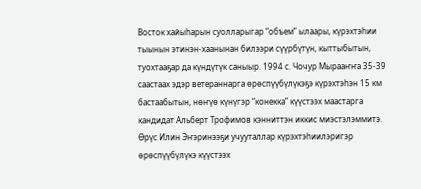Восток хайыһарын суолларыгар “объем” ылаары, күрэхтэһии тыынын этинэн-хаанынан билээри сүүрбүтүн, кыттыбытын, туохтааҕар да күндүтүк саныыр. 1994 с. Чочур Мырааҥҥа 35-39 саастаах эдэр ветераннарга өрөспүүбүлүкэҕэ күрэхтэһэн 15 км бастаабытын, нөҥүө күнүгэр “конекка” күүстээх маастарга кандидат Альберт Трофимов кэнниттэн иккис миэстэлэммитэ. Өрүс Илин Эҥэринээҕи учууталлар күрэхтэһиилэригэр өрөспүүбүлүкэ күүстээх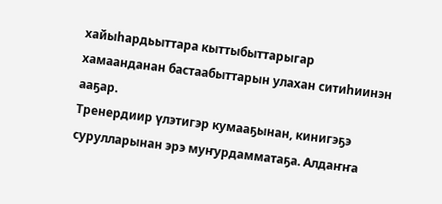хайыһардьыттара кыттыбыттарыгар хамаанданан бастаабыттарын улахан ситиһиинэн ааҕар.
Тренердиир үлэтигэр кумааҕынан, кинигэҕэ сурулларынан эрэ муҥурдамматаҕа. Алдаҥҥа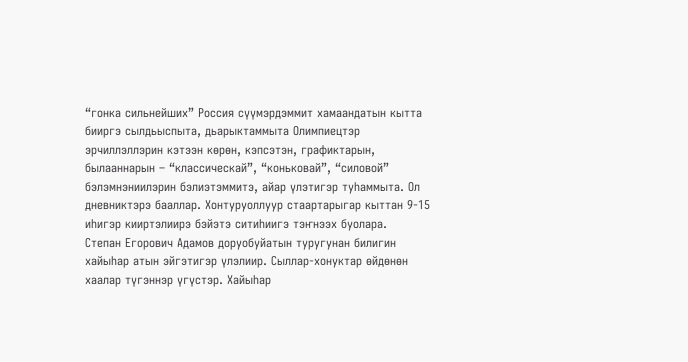“гонка сильнейших” Россия сүүмэрдэммит хамаандатын кытта бииргэ сылдьыспыта, дьарыктаммыта Олимпиецтэр эрчиллэллэрин кэтээн көрөн, кэпсэтэн, графиктарын, былааннарын – “классическай”, “коньковай”, “силовой” бэлэмнэниилэрин бэлиэтэммитэ, айар үлэтигэр туһаммыта. Ол дневниктэрэ бааллар. Хонтуруоллуур стаартарыгар кыттан 9-15 иһигэр кииртэлиирэ бэйэтэ ситиһиигэ тэҥнээх буолара.
Степан Егорович Адамов доруобуйатын туругунан билигин хайыһар атын эйгэтигэр үлэлиир. Сыллар-хонуктар өйдөнөн хаалар түгэннэр үгүстэр. Хайыһар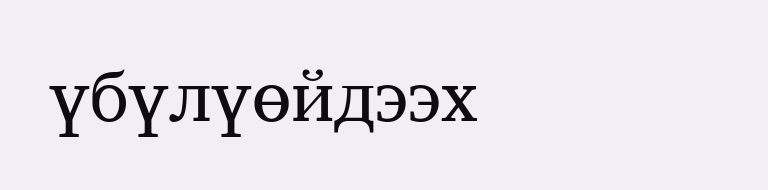үбүлүөйдээх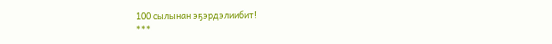100 сылынан эҕэрдэлиибит!
***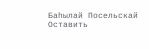Баһылай Посельскай
Оставить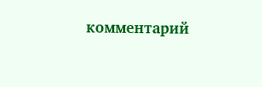комментарий